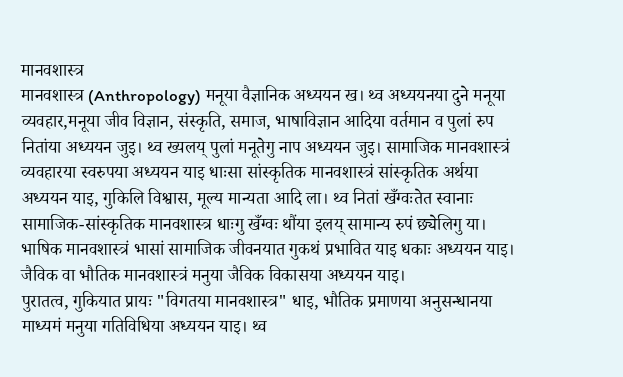मानवशास्त्र
मानवशास्त्र (Anthropology) मनूया वैज्ञानिक अध्ययन ख। थ्व अध्ययनया दुने मनूया व्यवहार,मनूया जीव विज्ञान, संस्कृति, समाज, भाषाविज्ञान आदिया वर्तमान व पुलां रुप नितांया अध्ययन जुइ। थ्व ख्यलय् पुलां मनूतेगु नाप अध्ययन जुइ। सामाजिक मानवशास्त्रं व्यवहारया स्वरुपया अध्ययन याइ धाःसा सांस्कृतिक मानवशास्त्रं सांस्कृतिक अर्थया अध्ययन याइ, गुकिलि विश्वास, मूल्य मान्यता आदि ला। थ्व नितां खँग्वःतेत स्वानाः सामाजिक-सांस्कृतिक मानवशास्त्र धाःगु खँग्वः थौंया इलय् सामान्य रुपं छ्येलिगु या। भाषिक मानवशास्त्रं भासां सामाजिक जीवनयात गुकथं प्रभावित याइ धकाः अध्ययन याइ। जैविक वा भौतिक मानवशास्त्रं मनुया जैविक विकासया अध्ययन याइ।
पुरातत्व, गुकियात प्रायः "विगतया मानवशास्त्र" धाइ, भौतिक प्रमाणया अनुसन्धानया माध्यमं मनुया गतिविधिया अध्ययन याइ। थ्व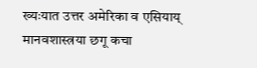ख्यःयात उत्तर अमेरिका व एसियाय् मानवशास्त्रया छगू कचा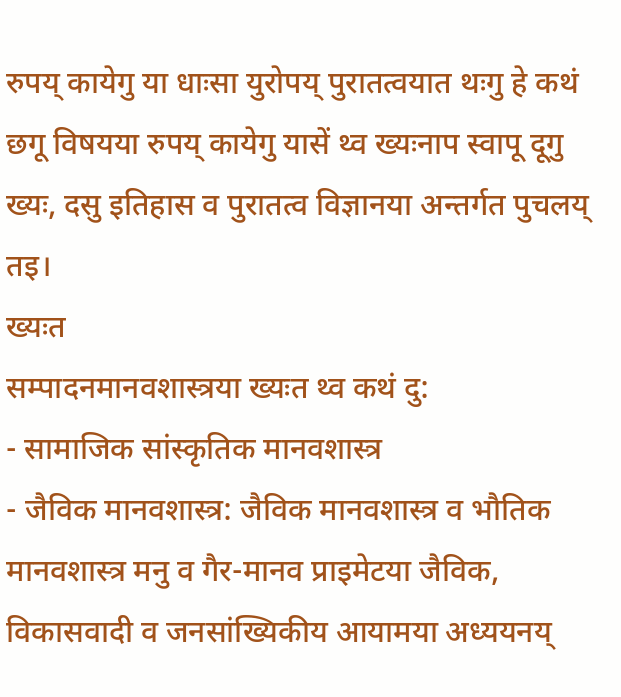रुपय् कायेगु या धाःसा युरोपय् पुरातत्वयात थःगु हे कथं छगू विषयया रुपय् कायेगु यासें थ्व ख्यःनाप स्वापू दूगु ख्यः, दसु इतिहास व पुरातत्व विज्ञानया अन्तर्गत पुचलय् तइ।
ख्यःत
सम्पादनमानवशास्त्रया ख्यःत थ्व कथं दु:
- सामाजिक सांस्कृतिक मानवशास्त्र
- जैविक मानवशास्त्र: जैविक मानवशास्त्र व भौतिक मानवशास्त्र मनु व गैर-मानव प्राइमेटया जैविक, विकासवादी व जनसांख्यिकीय आयामया अध्ययनय्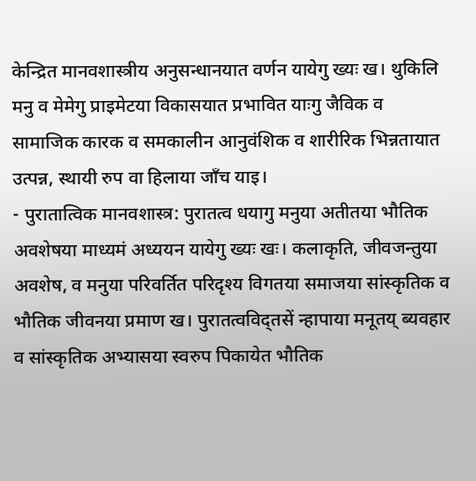केन्द्रित मानवशास्त्रीय अनुसन्धानयात वर्णन यायेगु ख्यः ख। थुकिलि मनु व मेमेगु प्राइमेटया विकासयात प्रभावित याःगु जैविक व सामाजिक कारक व समकालीन आनुवंशिक व शारीरिक भिन्नतायात उत्पन्न, स्थायी रुप वा हिलाया जाँच याइ।
- पुरातात्विक मानवशास्त्र: पुरातत्व धयागु मनुया अतीतया भौतिक अवशेषया माध्यमं अध्ययन यायेगु ख्यः खः। कलाकृति, जीवजन्तुया अवशेष, व मनुया परिवर्तित परिदृश्य विगतया समाजया सांस्कृतिक व भौतिक जीवनया प्रमाण ख। पुरातत्वविद्तसें न्हापाया मनूतय् ब्यवहार व सांस्कृतिक अभ्यासया स्वरुप पिकायेत भौतिक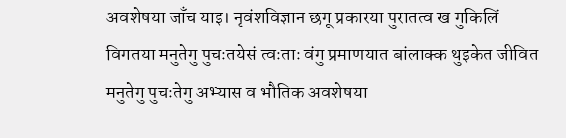अवशेषया जाँच याइ। नृवंशविज्ञान छगू प्रकारया पुरातत्व ख गुकिलिं विगतया मनुतेगु पुचःतयेसं त्वःताः वंगु प्रमाणयात बांलाक्क थुइकेत जीवित मनुतेगु पुचःतेगु अभ्यास व भौतिक अवशेषया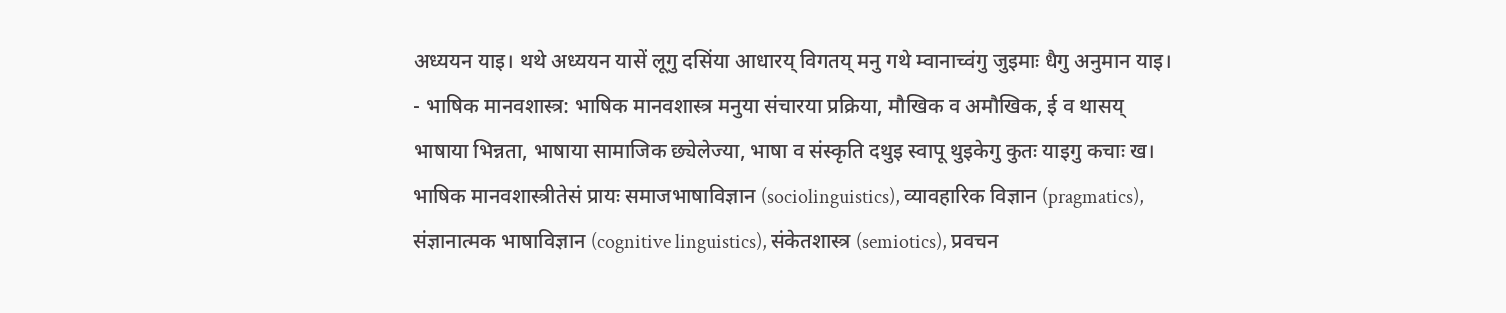अध्ययन याइ। थथे अध्ययन यासें लूगु दसिंया आधारय् विगतय् मनु गथे म्वानाच्वंगु जुइमाः धैगु अनुमान याइ।
- भाषिक मानवशास्त्र: भाषिक मानवशास्त्र मनुया संचारया प्रक्रिया, मौखिक व अमौखिक, ई व थासय् भाषाया भिन्नता, भाषाया सामाजिक छ्येलेज्या, भाषा व संस्कृति दथुइ स्वापू थुइकेगु कुतः याइगु कचाः ख। भाषिक मानवशास्त्रीतेसं प्रायः समाजभाषाविज्ञान (sociolinguistics), व्यावहारिक विज्ञान (pragmatics), संज्ञानात्मक भाषाविज्ञान (cognitive linguistics), संकेतशास्त्र (semiotics), प्रवचन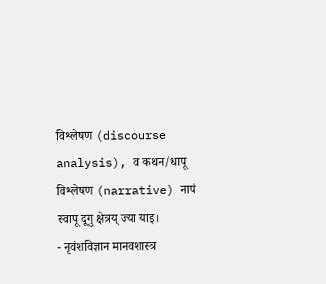विश्लेषण (discourse analysis), व कथन/धापू विश्लेषण (narrative) नापं स्वापू दूगु क्षेत्रय् ज्या याइ।
- नृवंशविज्ञान मानवशास्त्र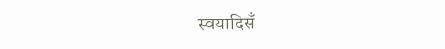स्वयादिसँ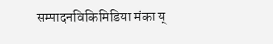सम्पादनविकिमिडिया मंका य्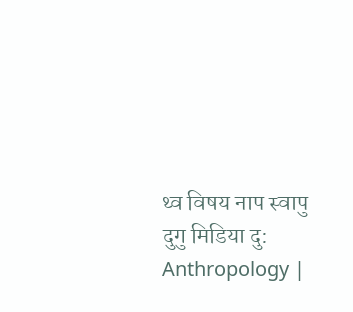थ्व विषय नाप स्वापु दुगु मिडिया दु: Anthropology |